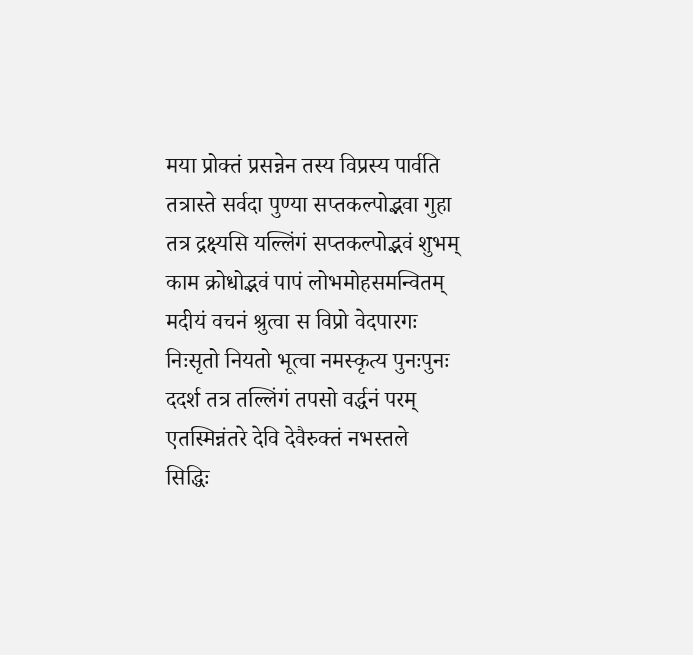मया प्रोक्तं प्रसन्नेन तस्य विप्रस्य पार्वति
तत्रास्ते सर्वदा पुण्या सप्तकल्पोद्भवा गुहा
तत्र द्रक्ष्यसि यल्लिंगं सप्तकल्पोद्भवं शुभम्
काम क्रोधोद्भवं पापं लोभमोहसमन्वितम्
मदीयं वचनं श्रुत्वा स विप्रो वेदपारगः
निःसृतो नियतो भूत्वा नमस्कृत्य पुनःपुनः
ददर्श तत्र तल्लिंगं तपसो वर्द्धनं परम्
एतस्मिन्नंतरे देवि देवैरुक्तं नभस्तले
सिद्धिः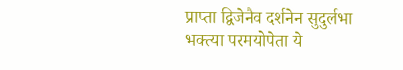प्राप्ता द्विजेनैव दर्शनेन सुदुर्लभा
भक्त्या परमयोपेता ये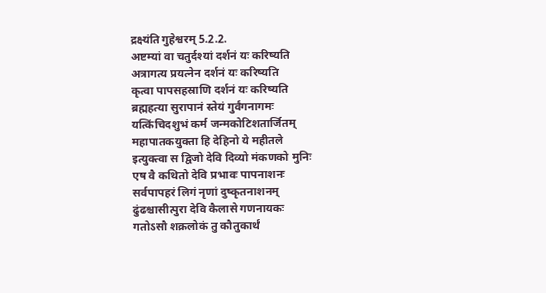द्रक्ष्यंति गुहेश्वरम् 5.2.2.
अष्टम्यां वा चतुर्दश्यां दर्शनं यः करिष्यति
अत्रागत्य प्रयत्नेन दर्शनं यः करिष्यति
कृत्वा पापसहस्राणि दर्शनं यः करिष्यति
ब्रह्महत्या सुरापानं स्तेयं गुर्वंगनागमः
यत्किंचिदशुभं कर्म जन्मकोटिशतार्जितम्
महापातकयुक्ता हि देहिनो ये महीतले
इत्युक्त्वा स द्विजो देवि दिव्यो मंकणको मुनिः
एष वै कथितो देवि प्रभावः पापनाशनः
सर्वपापहरं लिगं नृणां दुष्कृतनाशनम्
ढुंढश्चासीत्पुरा देवि कैलासे गणनायकः
गतोऽसौ शक्रलोकं तु कौतुकार्थं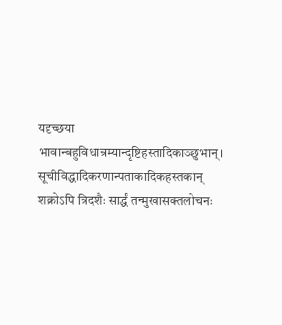यदृच्छया
भावान्बहुविधान्रम्यान्दृष्टिहस्तादिकाञ्छुभान्। सूचीविद्धादिकरणान्पताकादिकहस्तकान्
शक्रोऽपि त्रिदशैः सार्द्धं तन्मुखासक्तलोचनः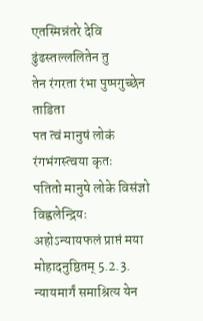एतस्मिन्नंतरे देवि ढुंढस्तल्ललितेन तु
तेन रंगरता रंभा पुष्पगुच्छेन ताडिता
पत त्वं मानुषं लोकं रंगभंगस्त्वया कृतः
पतितो मानुषे लोके विसंज्ञो विह्वलेन्द्रियः
अहोऽन्यायफलं प्राप्तं मया मोहादनुष्ठितम् 5.2.3.
न्यायमार्गं समाश्रित्य येन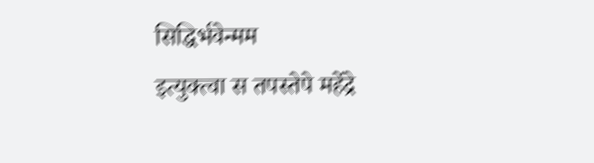सिद्धिर्भवेन्मम
इत्युक्त्वा स तपस्तेपे महेंद्रे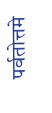पर्वतोत्तमे